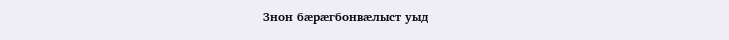Знон бæрæгбонвæлыст уыд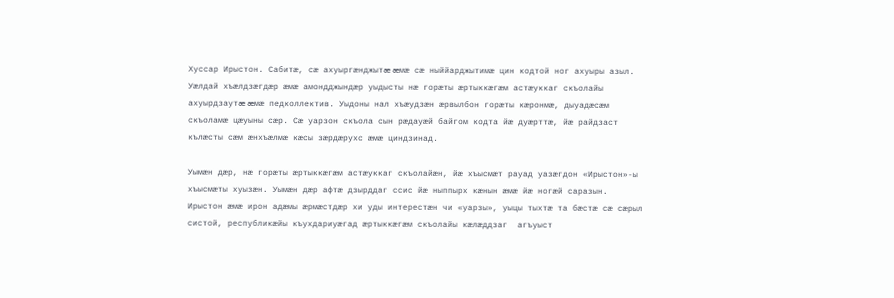Хуссар Ирыстон. Сабитæ, сæ ахуыргæнджытæ æмæ сæ ныййарджытимæ цин кодтой ног ахуыры азыл. Уæлдай хъæлдзæгдæр æмæ амондджындæр уыдысты нæ горæты æртыккæгæм астæуккаг скъолайы ахуырдзаутæ æмæ педколлектив. Уыдоны нал хъæудзæн æрвылбон горæты кæронмæ, дыуадæсæм скъоламæ цæуыны сæр. Сæ уарзон скъола сын рæдауæй байгом кодта йæ дуæрттæ, йæ райдзаст кълæсты сæм æнхъæлмæ кæсы зæрдæрухс æмæ циндзинад.

Уымæн дæр, нæ горæты æртыккæгæм астæуккаг скъолайæн, йæ хъысмæт рауад уазæгдон «Ирыстон»-ы хъысмæты хуызæн. Уымæн дæр афтæ дзырддаг ссис йæ ныппырх кæнын æмæ йæ ногæй саразын. Ирыстон æмæ ирон адæмы æрмæстдæр хи уды интерестæн чи «уарзы», уыцы тыхтæ та бæстæ сæ сæрыл систой, республикæйы къухдариуæгад æртыккæгæм скъолайы кæлæддзаг  агъуыст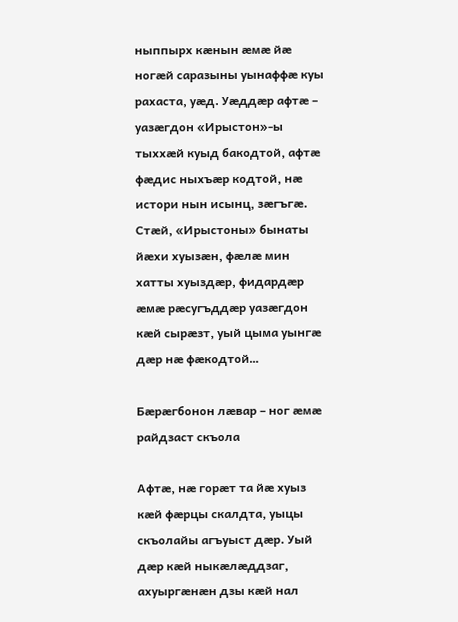ныппырх кæнын æмæ йæ ногæй саразыны уынаффæ куы рахаста, уæд. Уæддæр афтæ – уазæгдон «Ирыстон»-ы тыххæй куыд бакодтой, афтæ фæдис ныхъæр кодтой, нæ истори нын исынц, зæгъгæ. Стæй, «Ирыстоны» бынаты йæхи хуызæн, фæлæ мин хатты хуыздæр, фидардæр æмæ рæсугъддæр уазæгдон кæй сырæзт, уый цыма уынгæ дæр нæ фæкодтой…

Бæрæгбонон лæвар – ног æмæ райдзаст скъола

Афтæ, нæ горæт та йæ хуыз кæй фæрцы скалдта, уыцы скъолайы агъуыст дæр. Уый дæр кæй ныкæлæддзаг, ахуыргæнæн дзы кæй нал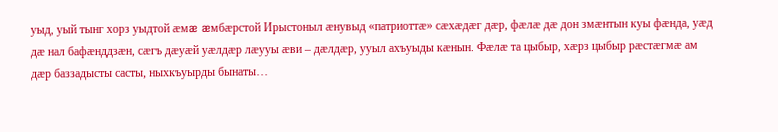уыд, уый тынг хорз уыдтой æмæ æмбæрстой Ирыстоныл æнувыд «патриоттæ» сæхæдæг дæр, фæлæ дæ дон змæнтын куы фæнда, уæд дæ нал бафæнддзæн, сæгъ дæуæй уæлдæр лæууы æви – дæлдæр, ууыл ахъуыды кæнын. Фæлæ та цыбыр, хæрз цыбыр рæстæгмæ ам дæр баззадысты састы, ныхкъуырды бынаты…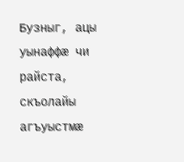Бузныг, ацы уынаффæ чи райста, скъолайы агъуыстмæ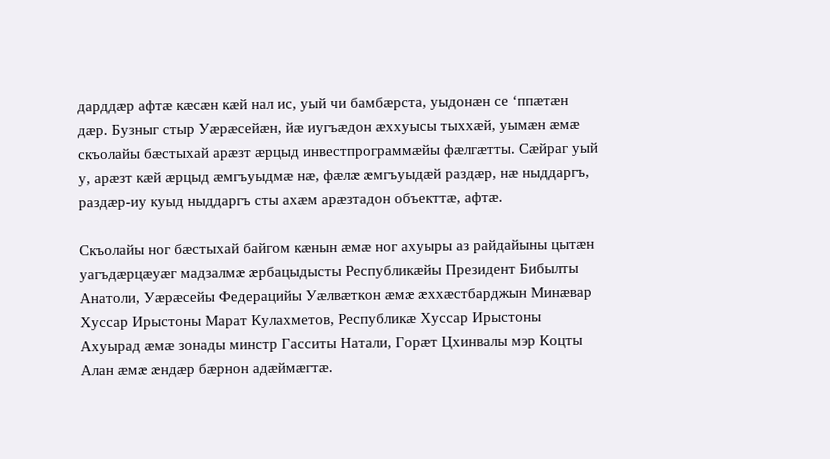дарддæр афтæ кæсæн кæй нал ис, уый чи бамбæрста, уыдонæн се ‘ппæтæн дæр. Бузныг стыр Уæрæсейæн, йæ иугъæдон æххуысы тыххæй, уымæн æмæ скъолайы бæстыхай арæзт æрцыд инвестпрограммæйы фæлгæтты. Сæйраг уый у, арæзт кæй æрцыд æмгъуыдмæ нæ, фæлæ æмгъуыдæй раздæр, нæ ныддаргъ, раздæр-иу куыд ныддаргъ сты ахæм арæзтадон объекттæ, афтæ.

Скъолайы ног бæстыхай байгом кæнын æмæ ног ахуыры аз райдайыны цытæн уагъдæрцæуæг мадзалмæ æрбацыдысты Республикæйы Президент Бибылты Анатоли, Уæрæсейы Федерацийы Уæлвæткон æмæ æххæстбарджын Минæвар Хуссар Ирыстоны Марат Кулахметов, Республикæ Хуссар Ирыстоны Ахуырад æмæ зонады минстр Гасситы Натали, Горæт Цхинвалы мэр Коцты Алан æмæ æндæр бæрнон адæймæгтæ.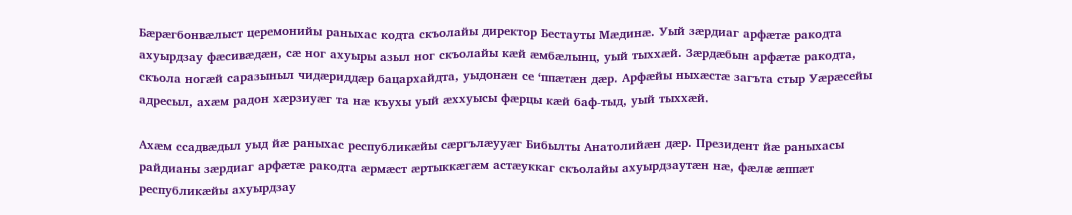Бæрæгбонвæлыст церемонийы раныхас кодта скъолайы директор Бестауты Мæдинæ. Уый зæрдиаг арфæтæ ракодта ахуырдзау фæсивæдæн, сæ ног ахуыры азыл ног скъолайы кæй æмбæлынц, уый тыххæй. Зæрдæбын арфæтæ ракодта, скъола ногæй саразыныл чидæриддæр бацархайдта, уыдонæн се ‘ппæтæн дæр. Арфæйы ныхæстæ загъта стыр Уæрæсейы адресыл, ахæм радон хæрзиуæг та нæ къухы уый æххуысы фæрцы кæй баф-тыд, уый тыххæй.

Ахæм ссадвæдыл уыд йæ раныхас республикæйы сæргълæууæг Бибылты Анатолийæн дæр. Президент йæ раныхасы райдианы зæрдиаг арфæтæ ракодта æрмæст æртыккæгæм астæуккаг скъолайы ахуырдзаутæн нæ, фæлæ æппæт республикæйы ахуырдзау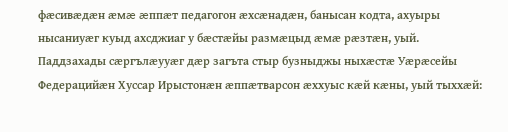фæсивæдæн æмæ æппæт педагогон æхсæнадæн, банысан кодта, ахуыры нысаниуæг куыд ахсджиаг у бæстæйы размæцыд æмæ рæзтæн, уый. Паддзахады сæргълæууæг дæр загъта стыр бузныджы ныхæстæ Уæрæсейы Федерацийæн Хуссар Ирыстонæн æппæтварсон æххуыс кæй кæны, уый тыххæй: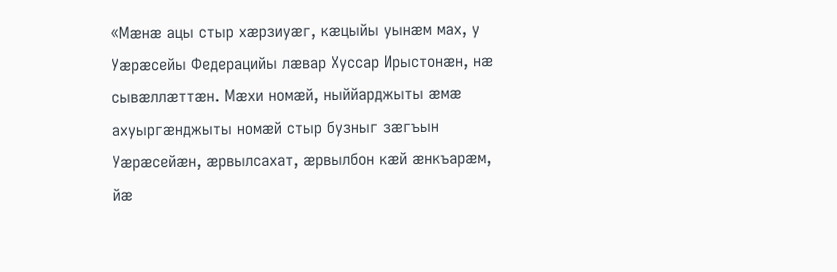«Мæнæ ацы стыр хæрзиуæг, кæцыйы уынæм мах, у Уæрæсейы Федерацийы лæвар Хуссар Ирыстонæн, нæ сывæллæттæн. Мæхи номæй, ныййарджыты æмæ ахуыргæнджыты номæй стыр бузныг зæгъын Уæрæсейæн, æрвылсахат, æрвылбон кæй æнкъарæм, йæ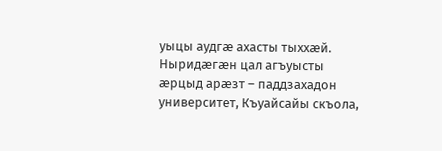уыцы аудгæ ахасты тыххæй.  Ныридæгæн цал агъуысты æрцыд арæзт – паддзахадон университет, Къуайсайы скъола,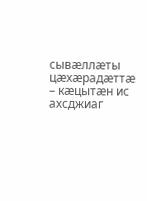сывæллæты цæхæрадæттæ – кæцытæн ис ахсджиаг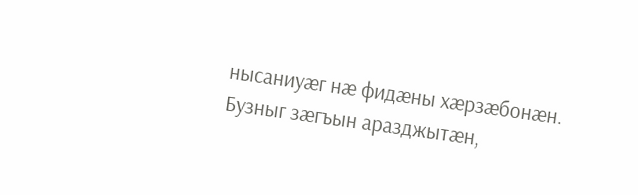нысаниуæг нæ фидæны хæрзæбонæн. Бузныг зæгъын аразджытæн,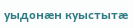уыдонæн куыстытæ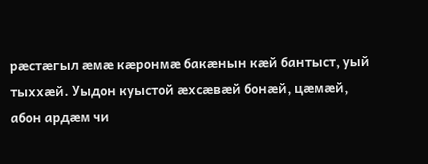рæстæгыл æмæ кæронмæ бакæнын кæй бантыст, уый тыххæй. Уыдон куыстой æхсæвæй бонæй, цæмæй, абон ардæм чи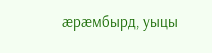æрæмбырд, уыцы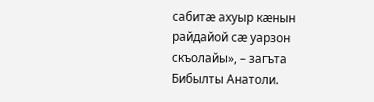сабитæ ахуыр кæнын райдайой сæ уарзон скъолайы», – загъта Бибылты Анатоли.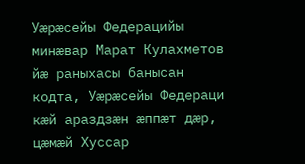Уæрæсейы Федерацийы минæвар Марат Кулахметов йæ раныхасы банысан кодта, Уæрæсейы Федераци кæй араздзæн æппæт дæр, цæмæй Хуссар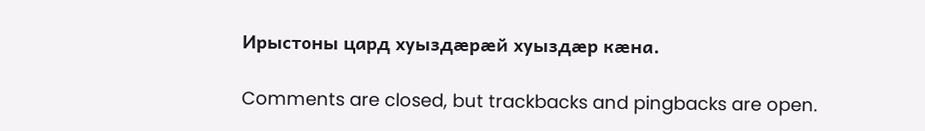Ирыстоны цард хуыздæрæй хуыздæр кæна.

Comments are closed, but trackbacks and pingbacks are open.